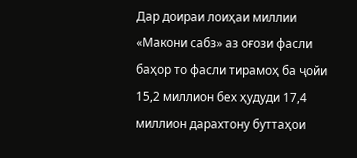Дар доираи лоиҳаи миллии «Макони сабз» аз оғози фасли баҳор то фасли тирамоҳ ба ҷойи 15,2 миллион бех ҳудуди 17,4 миллион дарахтону буттаҳои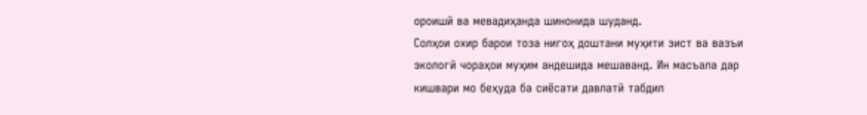ороишӣ ва мевадиҳанда шинонида шуданд.
Солҳои охир барои тоза нигоҳ доштани муҳити зист ва вазъи экологӣ чораҳои муҳим андешида мешаванд. Ин масъала дар кишвари мо беҳуда ба сиёсати давлатӣ табдил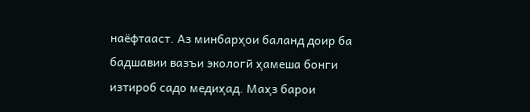наёфтааст. Аз минбарҳои баланд доир ба бадшавии вазъи экологӣ ҳамеша бонги изтироб садо медиҳад. Маҳз барои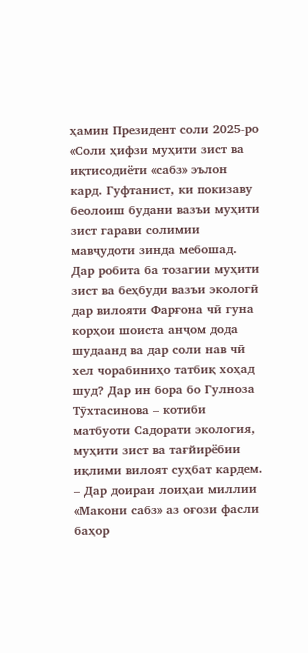ҳамин Президент соли 2025-ро «Соли ҳифзи муҳити зист ва иқтисодиёти «сабз» эълон кард. Гуфтанист, ки покизаву беолоиш будани вазъи муҳити зист гарави солимии мавҷудоти зинда мебошад.
Дар робита ба тозагии муҳити зист ва беҳбуди вазъи экологӣ дар вилояти Фарғона чӣ гуна корҳои шоиста анҷом дода шудаанд ва дар соли нав чӣ хел чорабиниҳо татбиқ хоҳад шуд? Дар ин бора бо Гулноза Тӯхтасинова – котиби матбуоти Садорати экология, муҳити зист ва тағйирёбии иқлими вилоят суҳбат кардем.
– Дар доираи лоиҳаи миллии «Макони сабз» аз оғози фасли баҳор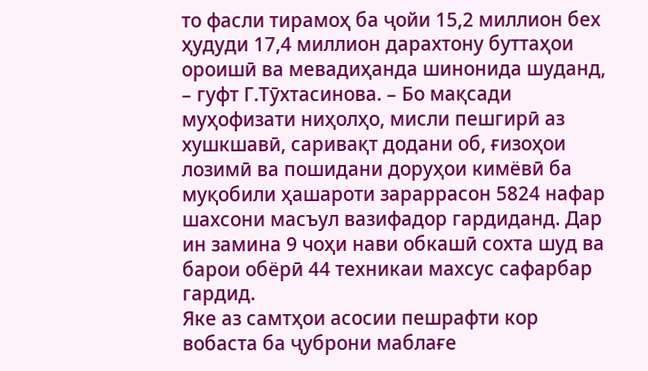то фасли тирамоҳ ба ҷойи 15,2 миллион бех ҳудуди 17,4 миллион дарахтону буттаҳои ороишӣ ва мевадиҳанда шинонида шуданд, – гуфт Г.Тӯхтасинова. – Бо мақсади муҳофизати ниҳолҳо, мисли пешгирӣ аз хушкшавӣ, саривақт додани об, ғизоҳои лозимӣ ва пошидани доруҳои кимёвӣ ба муқобили ҳашароти зараррасон 5824 нафар шахсони масъул вазифадор гардиданд. Дар ин замина 9 чоҳи нави обкашӣ сохта шуд ва барои обёрӣ 44 техникаи махсус сафарбар гардид.
Яке аз самтҳои асосии пешрафти кор вобаста ба ҷуброни маблағе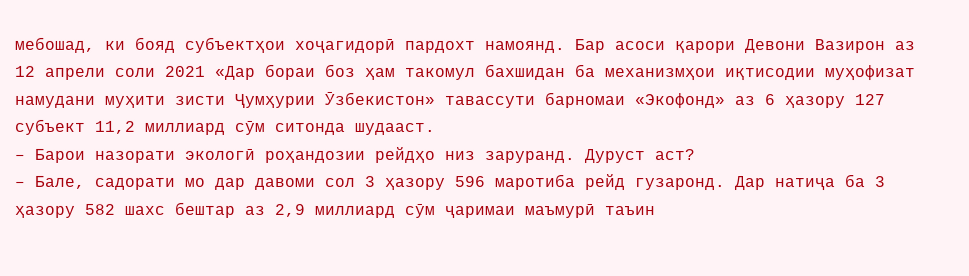мебошад, ки бояд субъектҳои хоҷагидорӣ пардохт намоянд. Бар асоси қарори Девони Вазирон аз 12 апрели соли 2021 «Дар бораи боз ҳам такомул бахшидан ба механизмҳои иқтисодии муҳофизат намудани муҳити зисти Ҷумҳурии Ӯзбекистон» тавассути барномаи «Экофонд» аз 6 ҳазору 127 субъект 11,2 миллиард сӯм ситонда шудааст.
– Барои назорати экологӣ роҳандозии рейдҳо низ заруранд. Дуруст аст?
– Бале, садорати мо дар давоми сол 3 ҳазору 596 маротиба рейд гузаронд. Дар натиҷа ба 3 ҳазору 582 шахс бештар аз 2,9 миллиард сӯм ҷаримаи маъмурӣ таъин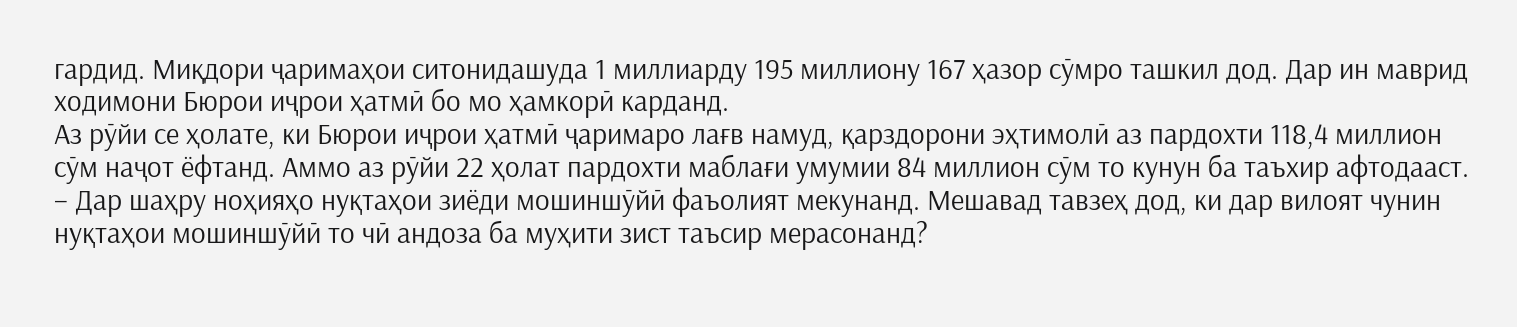гардид. Миқдори ҷаримаҳои ситонидашуда 1 миллиарду 195 миллиону 167 ҳазор сӯмро ташкил дод. Дар ин маврид ходимони Бюрои иҷрои ҳатмӣ бо мо ҳамкорӣ карданд.
Аз рӯйи се ҳолате, ки Бюрои иҷрои ҳатмӣ ҷаримаро лағв намуд, қарздорони эҳтимолӣ аз пардохти 118,4 миллион сӯм наҷот ёфтанд. Аммо аз рӯйи 22 ҳолат пардохти маблағи умумии 84 миллион сӯм то кунун ба таъхир афтодааст.
– Дар шаҳру ноҳияҳо нуқтаҳои зиёди мошиншӯйӣ фаъолият мекунанд. Мешавад тавзеҳ дод, ки дар вилоят чунин нуқтаҳои мошиншӯйӣ то чӣ андоза ба муҳити зист таъсир мерасонанд?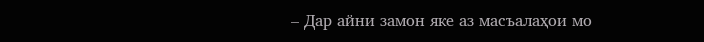– Дар айни замон яке аз масъалаҳои мо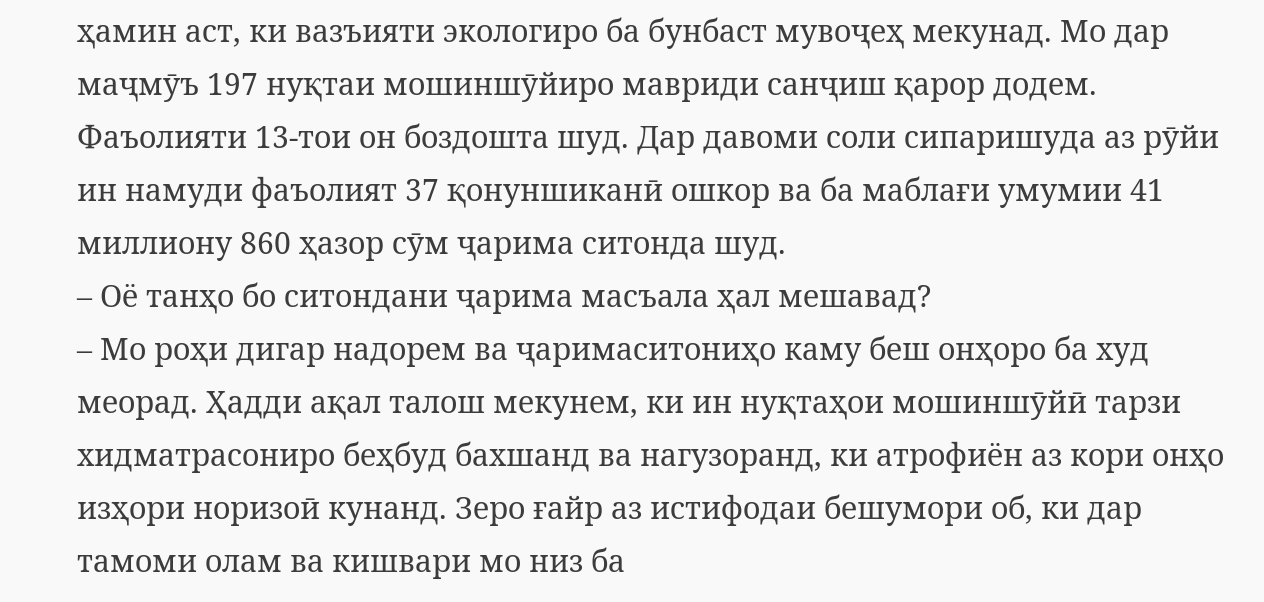ҳамин аст, ки вазъияти экологиро ба бунбаст мувоҷеҳ мекунад. Мо дар маҷмӯъ 197 нуқтаи мошиншӯйиро мавриди санҷиш қарор додем. Фаъолияти 13-тои он боздошта шуд. Дар давоми соли сипаришуда аз рӯйи ин намуди фаъолият 37 қонуншиканӣ ошкор ва ба маблағи умумии 41 миллиону 860 ҳазор сӯм ҷарима ситонда шуд.
– Оё танҳо бо ситондани ҷарима масъала ҳал мешавад?
– Мо роҳи дигар надорем ва ҷаримаситониҳо каму беш онҳоро ба худ меорад. Ҳадди ақал талош мекунем, ки ин нуқтаҳои мошиншӯйӣ тарзи хидматрасониро беҳбуд бахшанд ва нагузоранд, ки атрофиён аз кори онҳо изҳори норизоӣ кунанд. Зеро ғайр аз истифодаи бешумори об, ки дар тамоми олам ва кишвари мо низ ба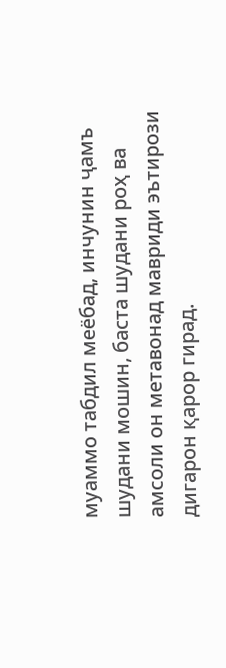муаммо табдил меёбад, инчунин ҷамъ шудани мошин, баста шудани роҳ ва амсоли он метавонад мавриди эътирози дигарон қарор гирад.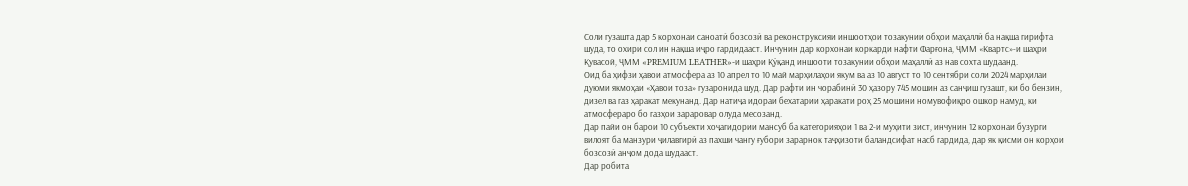Соли гузашта дар 5 корхонаи саноатӣ бозсозӣ ва реконструксияи иншоотҳои тозакунии обҳои маҳаллӣ ба нақша гирифта шуда, то охири сол ин нақша иҷро гардидааст. Инчунин дар корхонаи коркарди нафти Фарғона, ҶММ «Квартс»-и шаҳри Қувасой, ҶММ «PREMIUM LEATHER»-и шаҳри Қӯқанд иншооти тозакунии обҳои маҳаллӣ аз нав сохта шудаанд.
Оид ба ҳифзи ҳавои атмосфера аз 10 апрел то 10 май марҳилаҳои якум ва аз 10 август то 10 сентябри соли 2024 марҳилаи дуюми якмоҳаи «Ҳавои тоза» гузаронида шуд. Дар рафти ин чорабинӣ 30 ҳазору 745 мошин аз санҷиш гузашт, ки бо бензин, дизел ва газ ҳаракат мекунанд. Дар натиҷа идораи бехатарии ҳаракати роҳ 25 мошини номувофиқро ошкор намуд, ки атмосфераро бо газҳои зараровар олуда месозанд.
Дар пайи он барои 10 субъекти хоҷагидории мансуб ба категорияҳои 1 ва 2-и муҳити зист, инчунин 12 корхонаи бузурги вилоят ба манзури ҷилавгирӣ аз пахши чангу ғубори зарарнок таҷҳизоти баландсифат насб гардида, дар як қисми он корҳои бозсозӣ анҷом дода шудааст.
Дар робита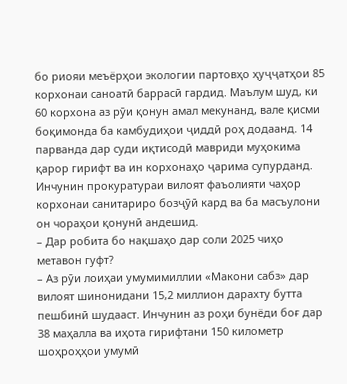бо риояи меъёрҳои экологии партовҳо ҳуҷҷатҳои 85 корхонаи саноатӣ баррасӣ гардид. Маълум шуд, ки 60 корхона аз рӯи қонун амал мекунанд, вале қисми боқимонда ба камбудиҳои ҷиддӣ роҳ додаанд. 14 парванда дар суди иқтисодӣ мавриди муҳокима қарор гирифт ва ин корхонаҳо ҷарима супурданд. Инчунин прокуратураи вилоят фаъолияти чаҳор корхонаи санитариро бозҷӯӣ кард ва ба масъулони он чораҳои қонунӣ андешид.
– Дар робита бо нақшаҳо дар соли 2025 чиҳо метавон гуфт?
– Аз рӯи лоиҳаи умумимиллии «Макони сабз» дар вилоят шинонидани 15,2 миллион дарахту бутта пешбинӣ шудааст. Инчунин аз роҳи бунёди боғ дар 38 маҳалла ва иҳота гирифтани 150 километр шоҳроҳҳои умумӣ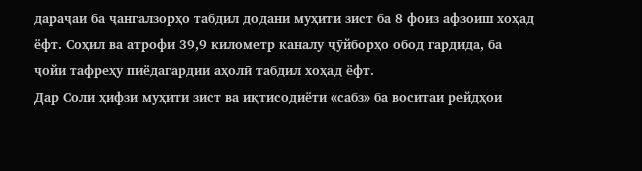дараҷаи ба ҷангалзорҳо табдил додани муҳити зист ба 8 фоиз афзоиш хоҳад ёфт. Соҳил ва атрофи 39,9 километр каналу ҷӯйборҳо обод гардида, ба ҷойи тафреҳу пиёдагардии аҳолӣ табдил хоҳад ёфт.
Дар Соли ҳифзи муҳити зист ва иқтисодиёти «сабз» ба воситаи рейдҳои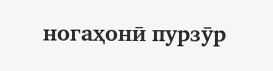ногаҳонӣ пурзӯр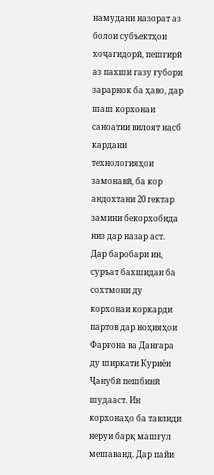намудани назорат аз болои субъектҳои хоҷагидорӣ, пешгирӣ аз пахши газу ғубори зарарнок ба ҳаво, дар шаш корхонаи саноатии вилоят насб кардани технологияҳои замонавӣ, ба кор андохтани 20 гектар замини бекорхобида низ дар назар аст.
Дар баробари ин, суръат бахшидан ба сохтмони ду корхонаи коркарди партов дар ноҳияҳои Фарғона ва Данғара ду ширкати Куриёи Ҷанубӣ пешбинӣ шудааст. Ин корхонаҳо ба тавлиди неруи барқ машғул мешаванд. Дар пайи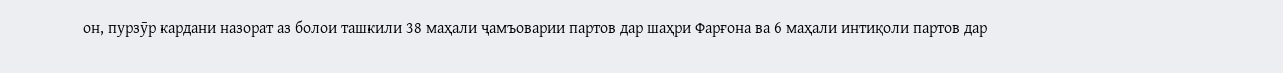он, пурзӯр кардани назорат аз болои ташкили 38 маҳали ҷамъоварии партов дар шаҳри Фарғона ва 6 маҳали интиқоли партов дар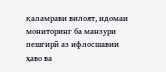қаламрави вилоят, идомаи мониторинг ба манзури пешгирӣ аз ифлосшавии ҳаво ва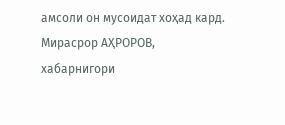амсоли он мусоидат хоҳад кард.
Мирасрор АҲРОРОВ,
хабарнигори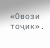«Овози тоҷик».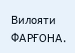Вилояти ФАРҒОНА.